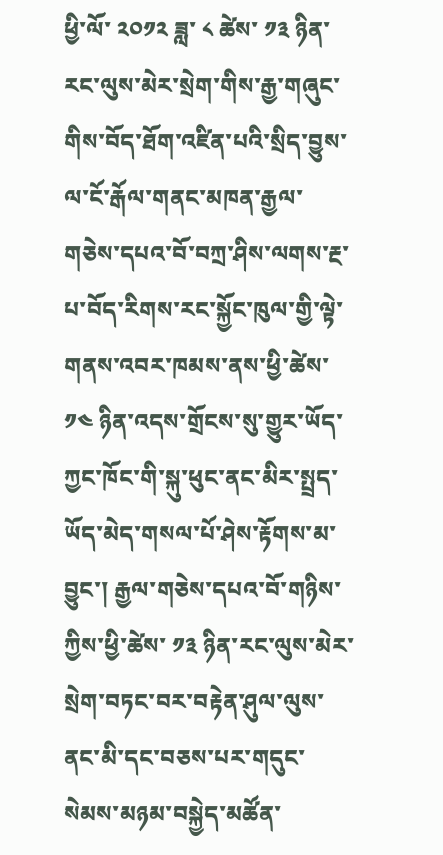ཕྱི་ལོ་ ༢༠༡༢ ཟླ་ ༨ ཚེས་ ༡༣ ཉིན་རང་ལུས་མེར་སྲེག་གིས་རྒྱ་གཞུང་གིས་བོད་ཐོག་འཛིན་པའི་སྲིད་བྱུས་ལ་ངོ་རྒོལ་གནང་མཁན་རྒྱལ་གཅེས་དཔའ་བོ་བཀྲ་ཤིས་ལགས་རྔ་པ་བོད་རིགས་རང་སྐྱོང་ཁུལ་གྱི་ལྟེ་གནས་འབར་ཁམས་ནས་ཕྱི་ཚེས་ ༡༤ ཉིན་འདས་གྲོངས་སུ་གྱུར་ཡོད་ཀྱང་ཁོང་གི་སྐུ་ཕུང་ནང་མིར་སྤྲད་ཡོད་མེད་གསལ་པོ་ཤེས་རྟོགས་མ་བྱུང་། རྒྱལ་གཅེས་དཔའ་བོ་གཉིས་ཀྱིས་ཕྱི་ཚེས་ ༡༣ ཉིན་རང་ལུས་མེར་སྲེག་བཏང་བར་བརྟེན་ཤུལ་ལུས་ནང་མི་དང་བཅས་པར་གདུང་སེམས་མཉམ་བསྐྱེད་མཚོན་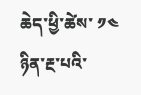ཆེད་ཕྱི་ཚེས་ ༡༤ ཉིན་རྔ་པའི་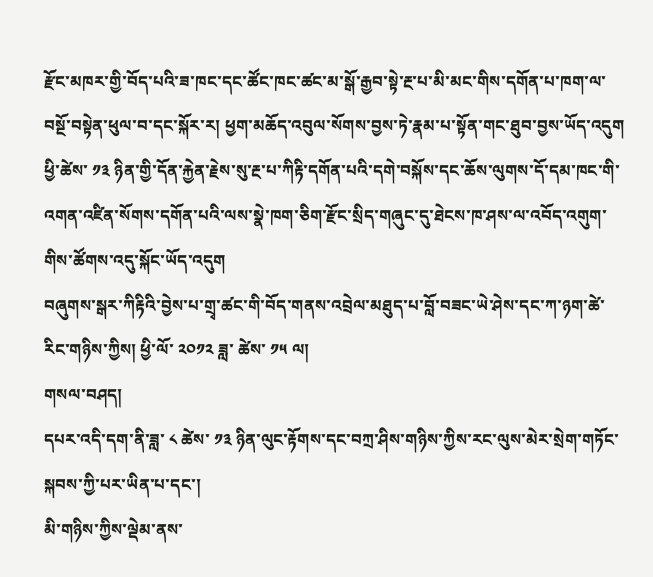རྫོང་མཁར་གྱི་བོད་པའི་ཟ་ཁང་དང་ཚོང་ཁང་ཚང་མ་སྒོ་རྒྱབ་སྟེ་རྔ་པ་མི་མང་གིས་དགོན་པ་ཁག་ལ་བསྔོ་བསྟེན་ཕུལ་བ་དང་སྐོར་ར། ཕྱག་མཆོད་འབུལ་སོགས་བྱས་ཏེ་རྣམ་པ་སྟོན་གང་ཐུབ་བྱས་ཡོད་འདུག
ཕྱི་ཚེས་ ༡༣ ཉིན་གྱི་དོན་རྐྱེན་རྗེས་སུ་རྔ་པ་ཀིརྟི་དགོན་པའི་དགེ་བསྐོས་དང་ཆོས་ལུགས་དོ་དམ་ཁང་གི་འགན་འཛིན་སོགས་དགོན་པའི་ལས་སྣེ་ཁག་ཅིག་རྫོང་སྲིད་གཞུང་དུ་ཐེངས་ཁ་ཤས་ལ་འབོད་འགུག་གིས་ཚོགས་འདུ་སྐོང་ཡོད་འདུག
བཞུགས་སྒར་ཀིརྟིའི་བྱེས་པ་གྲྭ་ཚང་གི་བོད་གནས་འབྲེལ་མཐུད་པ་བློ་བཟང་ཡེ་ཤེས་དང་ཀ་ཉག་ཚེ་རིང་གཉིས་ཀྱིས། ཕྱི་ལོ་ ༢༠༡༢ ཟླ་ ཚེས་ ༡༥ ལ།
གསལ་བཤད།
དཔར་འདི་དག་ནི་ཟླ་ ༨ ཚེས་ ༡༣ ཉིན་ལུང་རྟོགས་དང་བཀྲ་ཤིས་གཉིས་ཀྱིས་རང་ལུས་མེར་སྲེག་གཏོང་སྐབས་ཀྱི་པར་ཡིན་པ་དང་།
མི་གཉིས་ཀྱིས་ལྡེམ་ནས་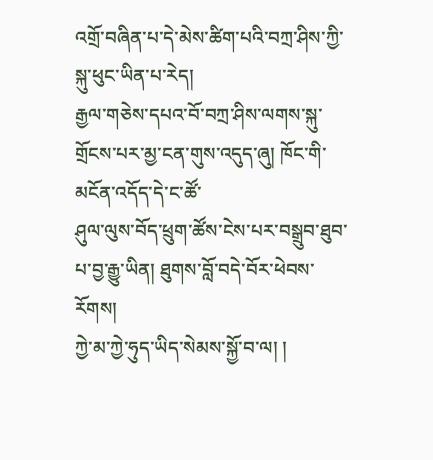འགྲོ་བཞིན་པ་དེ་མེས་ཚིག་པའི་བཀྲ་ཤིས་ཀྱི་སྐུ་ཕུང་ཡིན་པ་རེད།
རྒྱལ་གཅེས་དཔའ་བོ་བཀྲ་ཤིས་ལགས་སྐུ་གྲོངས་པར་མྱ་ངན་གུས་འདུད་ཞུ། ཁོང་གི་མངོན་འདོད་དེ་ང་ཚོ་
ཤུལ་ལུས་བོད་ཕྲུག་ཚོས་ངེས་པར་བསྒྲུབ་ཐུབ་པ་བྱ་རྒྱུ་ཡིན། ཐུགས་བློ་བདེ་བོར་ཕེབས་རོགས།
ཀྱེ་མ་ཀྱེ་ཧུད་ཡིད་སེམས་སྐྱོ་བ་ལ། །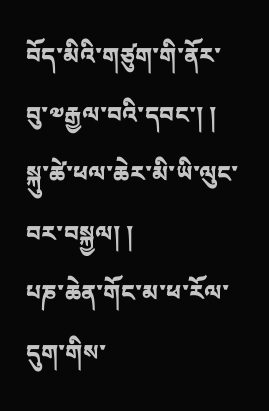བོད་མིའི་གཙུག་གི་ནོར་བུ་༧རྒྱལ་བའི་དབང་། །
སྐུ་ཚེ་ཕལ་ཆེར་མི་ཡི་ལུང་བར་བསྐྱལ། །
པཎ་ཆེན་གོང་མ་ཕ་རོལ་དུག་གིས་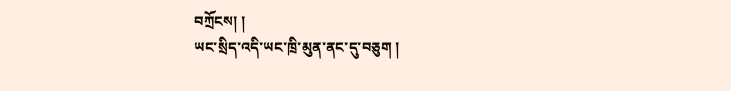བཀྲོངས། །
ཡང་སྲིད་འདི་ཡང་ཁྲི་མུན་ནང་དུ་བཅུག །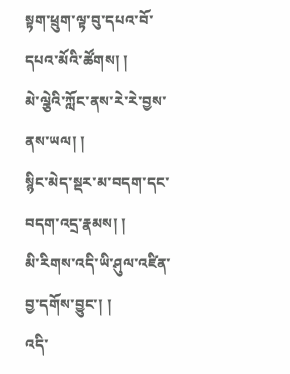སྟག་ཕྲུག་ལྟ་བུ་དཔའ་བོ་དཔའ་མོའི་ཚོགས། །
མེ་ལྕེའི་ཀློང་ནས་རེ་རེ་བྱས་ནས་ཡལ། །
སྙིང་མེད་སྡར་མ་བདག་དང་བདག་འདྲ་རྣམས། །
མི་རིགས་འདི་ཡི་ཤུལ་འཛིན་བྱ་དགོས་བྱུང་། །
འདི་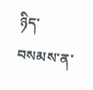ཉིད་བསམས་ན་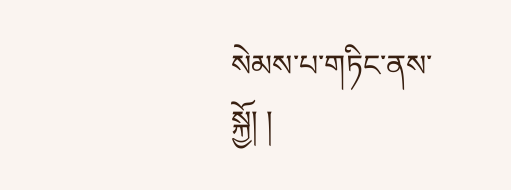སེམས་པ་གཏིང་ནས་སྐྱོ། །